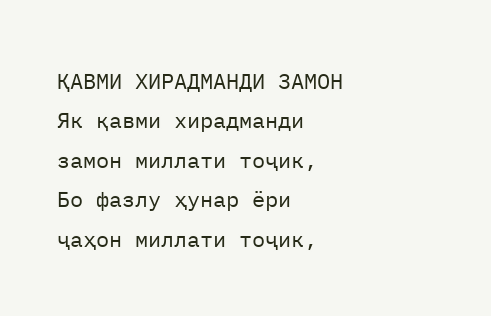ҚАВМИ ХИРАДМАНДИ ЗАМОН
Як қавми хирадманди замон миллати тоҷик,
Бо фазлу ҳунар ёри ҷаҳон миллати тоҷик,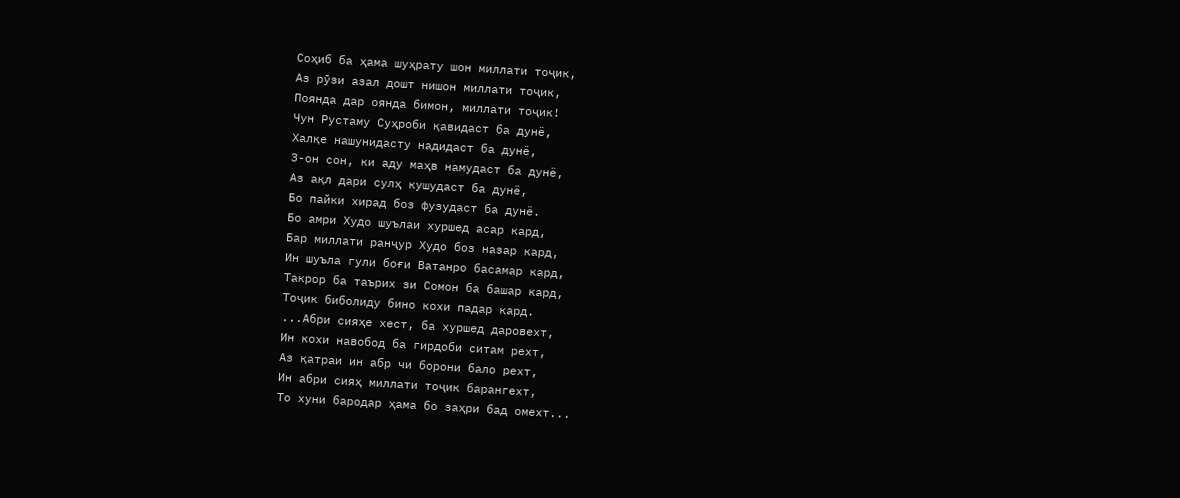Соҳиб ба ҳама шуҳрату шон миллати тоҷик,
Аз рӯзи азал дошт нишон миллати тоҷик,
Поянда дар оянда бимон, миллати тоҷик!
Чун Рустаму Суҳроби қавидаст ба дунё,
Халқе нашунидасту надидаст ба дунё,
З-он сон, ки аду маҳв намудаст ба дунё,
Аз ақл дари сулҳ кушудаст ба дунё,
Бо пайки хирад боз фузудаст ба дунё.
Бо амри Худо шуълаи хуршед асар кард,
Бар миллати ранҷур Худо боз назар кард,
Ин шуъла гули боғи Ватанро басамар кард,
Такрор ба таърих зи Сомон ба башар кард,
Тоҷик биболиду бино кохи падар кард.
...Абри сияҳе хест, ба хуршед даровехт,
Ин кохи навобод ба гирдоби ситам рехт,
Аз қатраи ин абр чи борони бало рехт,
Ин абри сияҳ миллати тоҷик барангехт,
То хуни бародар ҳама бо заҳри бад омехт...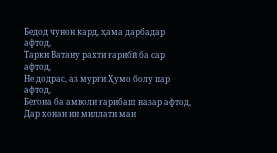Бедод чунон кард, ҳама дарбадар афтод,
Тарки Ватану рахти ғарибӣ ба сар афтод,
Не додрас, аз мурғи Ҳумо болу пар афтод,
Бегона ба амволи ғарибаш назар афтод,
Дар хонаи ин миллати ман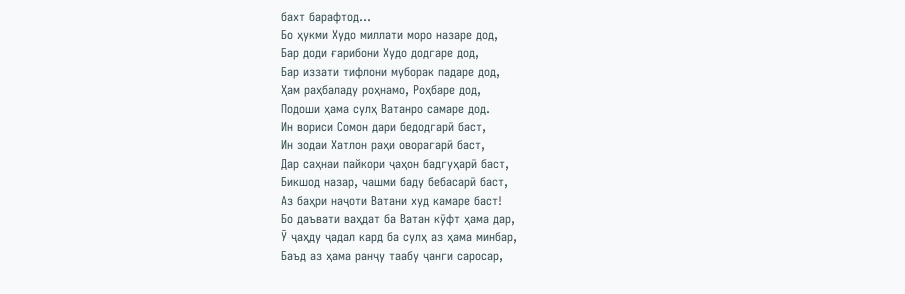бахт барафтод...
Бо ҳукми Худо миллати моро назаре дод,
Бар доди ғарибони Худо додгаре дод,
Бар иззати тифлони муборак падаре дод,
Ҳам раҳбаладу роҳнамо, Роҳбаре дод,
Подоши ҳама сулҳ Ватанро самаре дод.
Ин вориси Сомон дари бедодгарӣ баст,
Ин зодаи Хатлон раҳи оворагарӣ баст,
Дар саҳнаи пайкори ҷаҳон бадгуҳарӣ баст,
Бикшод назар, чашми баду бебасарӣ баст,
Аз баҳри наҷоти Ватани худ камаре баст!
Бо даъвати ваҳдат ба Ватан кӯфт ҳама дар,
Ӯ ҷаҳду ҷадал кард ба сулҳ аз ҳама минбар,
Баъд аз ҳама ранҷу таабу ҷанги саросар,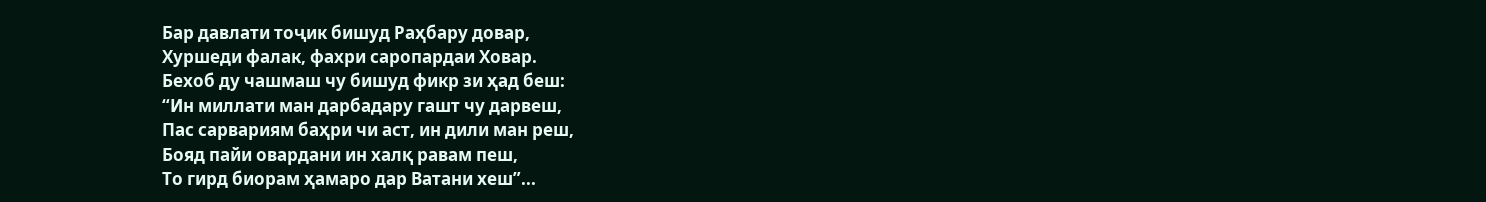Бар давлати тоҷик бишуд Раҳбару довар,
Хуршеди фалак, фахри саропардаи Ховар.
Бехоб ду чашмаш чу бишуд фикр зи ҳад беш:
“Ин миллати ман дарбадару гашт чу дарвеш,
Пас сарвариям баҳри чи аст, ин дили ман реш,
Бояд пайи овардани ин халқ равам пеш,
То гирд биорам ҳамаро дар Ватани хеш”...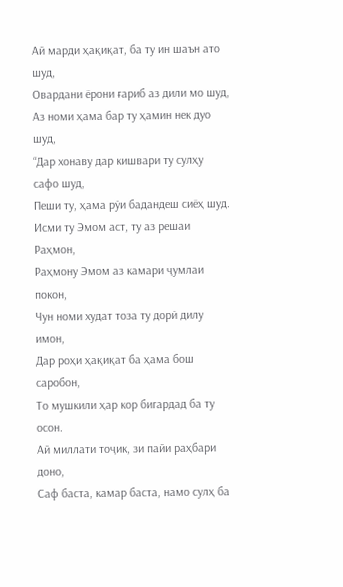Ай марди ҳақиқат, ба ту ин шаън ато шуд,
Овардани ёрони ғариб аз дили мо шуд,
Аз номи ҳама бар ту ҳамин нек дуо шуд,
“Дар хонаву дар кишвари ту сулҳу сафо шуд,
Пеши ту, ҳама рӯи бадандеш сиёҳ шуд.
Исми ту Эмом аст, ту аз решаи Раҳмон,
Раҳмону Эмом аз камари ҷумлаи покон,
Чун номи худат тоза ту дорӣ дилу имон,
Дар роҳи ҳақиқат ба ҳама бош саробон,
То мушкили ҳар кор бигардад ба ту осон.
Ай миллати тоҷик, зи пайи раҳбари доно,
Саф баста, камар баста, намо сулҳ ба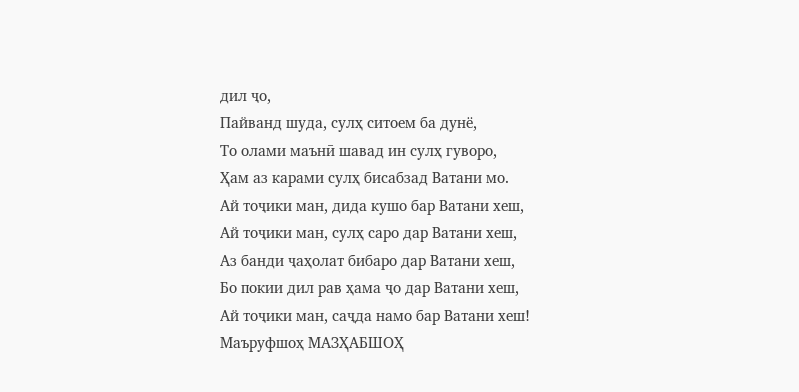дил ҷо,
Пайванд шуда, сулҳ ситоем ба дунё,
То олами маънӣ шавад ин сулҳ гуворо,
Ҳам аз карами сулҳ бисабзад Ватани мо.
Ай тоҷики ман, дида кушо бар Ватани хеш,
Ай тоҷики ман, сулҳ саро дар Ватани хеш,
Аз банди ҷаҳолат бибаро дар Ватани хеш,
Бо покии дил рав ҳама ҷо дар Ватани хеш,
Ай тоҷики ман, саҷда намо бар Ватани хеш!
Маъруфшоҳ МАЗҲАБШОҲ